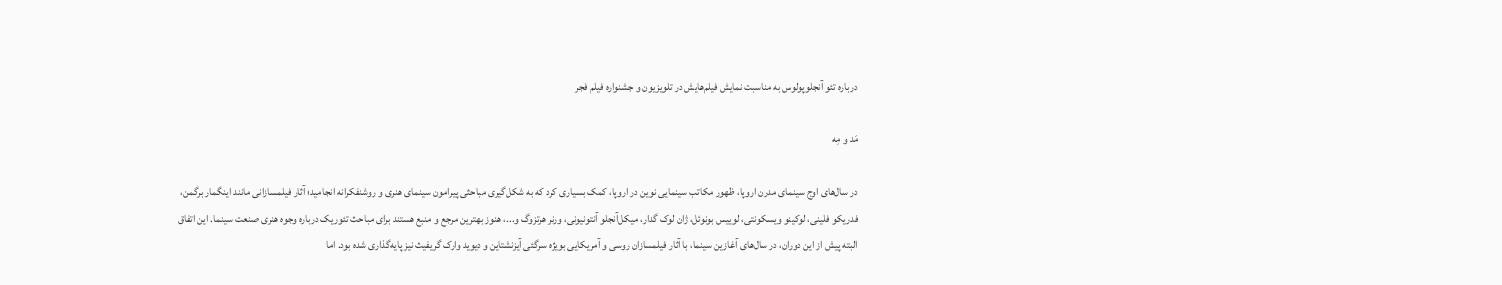درباره تئو آنجلوپولوس به مناسبت نمایش فیلم‌هایش در تلویزیون و جشنواره فیلم فجر

مَد و مِه

در سال‌های اوج سینمای مدرن اروپا، ظهور مکاتب سینمایی نوین در اروپا، کمک بسیاری کرد که به شکل‌گیری مباحثی پیرامون سینمای هنری و روشنفکرانه انجامید؛ آثار فیلمسازانی مانند اینگمار برگمن، فدریکو فلینی، لوکینو ویسکونتی، لوییس بونوئل، ژان‌ لوک گدار، میکل‌آنجلو آنتونیونی، ورنر هرتزوگ و...، هنوز بهترین مرجع و منبع هستند برای مباحث تئوریک درباره وجوه هنری صنعت سینما. این اتفاق البته پیش از این دوران، در سال‌های آغازین سینما، با آثار فیلمسازان روسی و آمریکایی بویژه سرگئی آیزنشتاین و دیوید وارک گریفیث نیز پایه‌گذاری شده بود. اما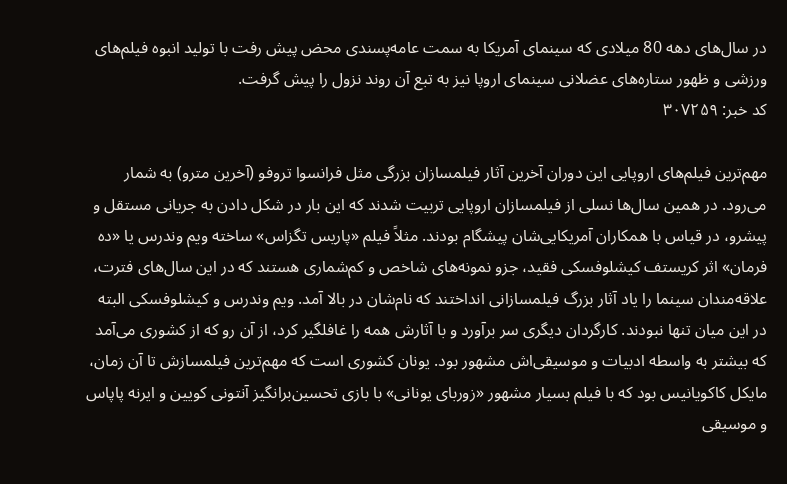در سال‌های دهه 80 میلادی که سینمای آمریکا به سمت عامه‌پسندی محض پیش رفت با تولید انبوه فیلم‌های ورزشی و ظهور ستاره‌های عضلانی سینمای اروپا نیز به تبع آن روند نزول را پیش گرفت.
کد خبر: ۳۰۷۲۵۹

مهم‌ترین فیلم‌های اروپایی این دوران آخرین آثار فیلمسازان بزرگی مثل فرانسوا تروفو (آخرین مترو) به شمار می‌رود. در همین سال‌ها نسلی از فیلمسازان اروپایی تربیت شدند که این بار در شکل دادن به جریانی مستقل و پیشرو، در قیاس با همکاران آمریکایی‌شان پیشگام بودند. مثلاً فیلم «پاریس تگزاس» ساخته ویم وندرس یا «ده فرمان» اثر کریستف کیشلوفسکی فقید، جزو نمونه‌های شاخص و کم‌شماری هستند که در این سال‌های فترت، علاقه‌مندان سینما را یاد آثار بزرگ فیلمسازانی انداختند که نام‌شان در بالا آمد. ویم وندرس و کیشلوفسکی البته در این میان تنها نبودند. کارگردان دیگری سر برآورد و با آثارش همه را غافلگیر کرد، از آن رو که از کشوری می‌آمد که بیشتر به واسطه ادبیات و موسیقی‌اش مشهور بود. یونان کشوری است که مهم‌ترین فیلمسازش تا آن زمان، مایکل کاکویانیس بود که با فیلم بسیار مشهور «زوربای یونانی» با بازی تحسین‌برانگیز آنتونی کویین و ایرنه پاپاس و موسیقی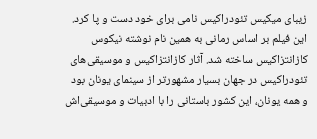زیبای میکیس تئودراکیس نامی برای خود دست و پا کرد. این فیلم بر اساس رمانی به همین نام نوشته نیکوس کازانتزاکیس ساخته شد. آثار کازانتزاکیس و موسیقی‌های تئودراکیس در جهان بسیار مشهورتر از سینمای یونان بود و همه یونان، این کشور باستانی را با ادبیات و موسیقی‌اش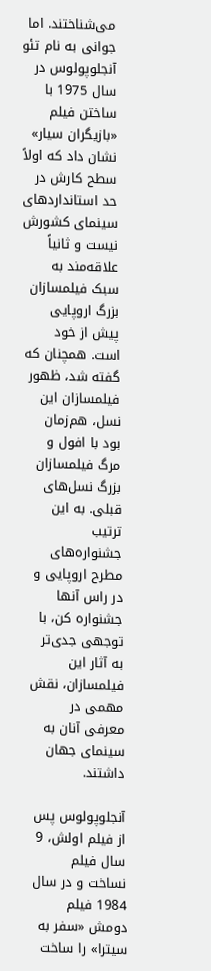می‌شناختند. اما جوانی به نام تئو آنجلوپولوس در سال 1975 با ساختن فیلم «بازیگران سیار» نشان داد که اولاً سطح کارش در حد استانداردهای سینمای کشورش نیست و ثانیاً علاقه‌مند به سبک فیلمسازان بزرگ اروپایی پیش از خود است. همچنان که گفته شد، ظهور فیلمسازان این نسل، هم‌زمان بود با افول و مرگ فیلمسازان بزرگ نسل‌های قبلی. به این ترتیب جشنواره‌های مطرح اروپایی و در راس آنها جشنواره کن، با توجهی جدی‌تر به آثار این فیلمسازان، نقش مهمی در معرفی آنان به سینمای جهان داشتند.

آنجلوپولوس پس از فیلم اولش، 9 سال فیلم نساخت و در سال 1984 فیلم دومش «سفر به سیترا» را ساخت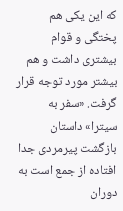که این یکی هم پختگی و قوام بیشتری داشت و هم بیشتر مورد توجه قرار گرفت. «سفر به سیترا» داستان بازگشت پیرمردی جدا افتاده از جمع است به دوران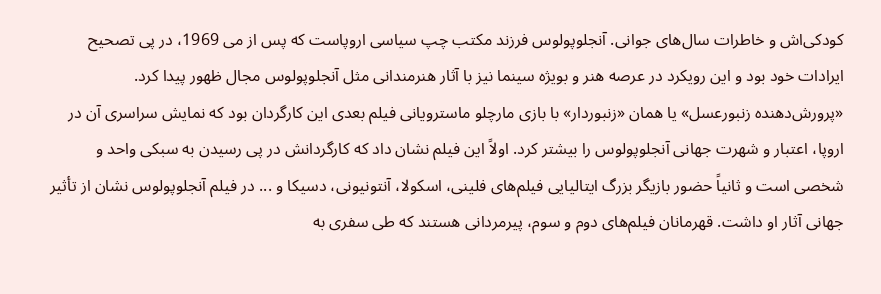کودکی‌اش و خاطرات سال‌های جوانی. آنجلوپولوس فرزند مکتب چپ سیاسی اروپاست که پس از می 1969، در پی تصحیح ایرادات خود بود و این رویکرد در عرصه هنر و بویژه سینما نیز با آثار هنرمندانی مثل آنجلوپولوس مجال ظهور پیدا کرد. «پرورش‌دهنده زنبورعسل» یا همان «زنبوردار» با بازی مارچلو ماسترویانی فیلم بعدی این کارگردان بود که نمایش سراسری آن در اروپا، اعتبار و شهرت جهانی آنجلوپولوس را بیشتر کرد. اولاً این فیلم نشان داد که کارگردانش در پی رسیدن به سبکی واحد و شخصی است و ثانیاً حضور بازیگر بزرگ ایتالیایی فیلم‌های فلینی، اسکولا، آنتونیونی، دسیکا و ... در فیلم آنجلوپولوس نشان از تأثیر جهانی آثار او داشت. قهرمانان فیلم‌های دوم و سوم، پیرمردانی هستند که طی سفری به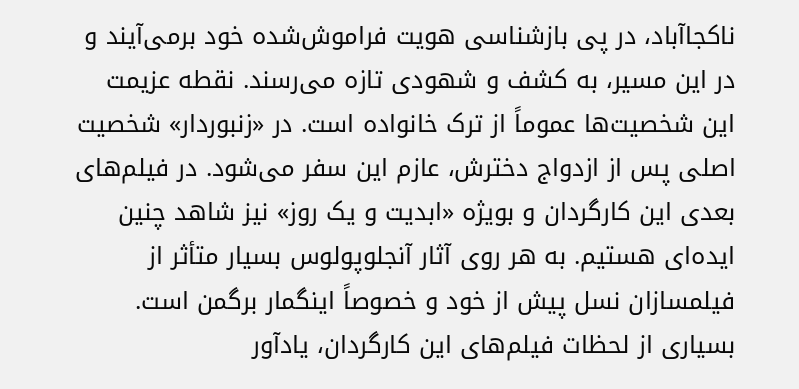ناکجاآباد، در پی بازشناسی هویت فراموش‌شده خود برمی‌آیند و در این مسیر، به کشف و شهودی تازه می‌رسند. نقطه عزیمت این شخصیت‌ها عموماً از ترک خانواده است. در «زنبوردار» شخصیت اصلی پس از ازدواج دخترش، عازم این سفر می‌شود. در فیلم‌های بعدی این کارگردان و بویژه «ابدیت و یک روز» نیز شاهد چنین ایده‌ای هستیم. به هر روی آثار آنجلوپولوس بسیار متأثر از فیلمسازان نسل پیش از خود و خصوصاً اینگمار برگمن است. بسیاری از لحظات فیلم‌های این کارگردان، یادآور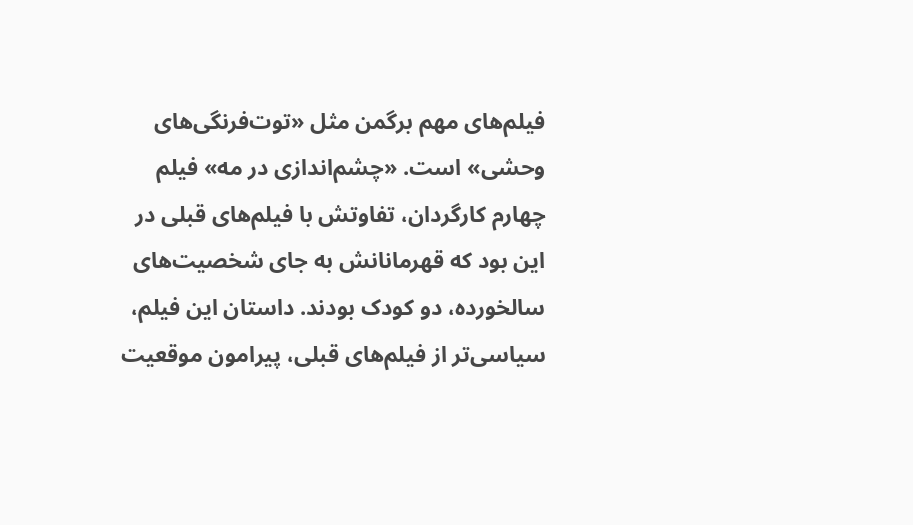فیلم‌های مهم برگمن مثل «توت‌فرنگی‌های وحشی» است. «چشم‌اندازی در مه» فیلم چهارم کارگردان، تفاوتش با فیلم‌های قبلی در این بود که قهرمانانش به جای شخصیت‌های سالخورده، دو کودک بودند. داستان این فیلم، سیاسی‌تر از فیلم‌های قبلی، پیرامون موقعیت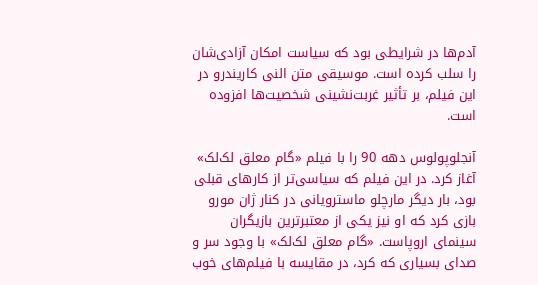آدم‌ها در شرایطی بود که سیاست امکان آزادی‌شان را سلب کرده است. موسیقی متن النی کاریندرو در این فیلم، بر تأثیر غربت‌نشینی شخصیت‌ها افزوده است.

آنجلوپولوس دهه 90 را با فیلم «گام معلق لک‌لک» آغاز کرد. در این فیلم که سیاسی‌تر از کارهای قبلی بود، بار دیگر مارچلو ماسترویانی در کنار ژان مورو بازی کرد که او نیز یکی از معتبرترین بازیگران سینمای اروپاست. «گام معلق‌ لک‌لک» با وجود سر و صدای بسیاری که کرد، در مقایسه با فیلم‌های خوب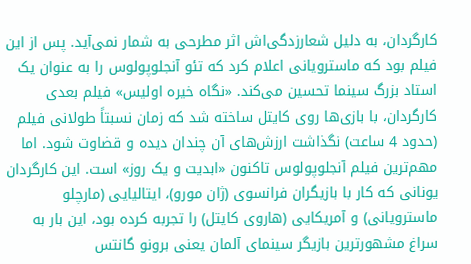کارگردان، به دلیل شعارزدگی‌اش اثر مطرحی به شمار نمی‌آید. پس از این فیلم بود که ماسترویانی اعلام کرد که تئو آنجلوپولوس را به عنوان یک استاد بزرگ سینما تحسین می‌کند. «نگاه خیره اولیس» فیلم بعدی کارگردان، با بازی‌ها روی کایتل ساخته شد که زمان نسبتاً طولانی فیلم (حدود 4 ساعت) نگذاشت ارزش‌های آن چندان دیده و قضاوت شود. اما مهم‌ترین فیلم آنجلوپولوس تاکنون «ابدیت و یک روز» است. این کارگردان یونانی که کار با بازیگران فرانسوی (ژان مورو)، ایتالیایی (مارچلو ماسترویانی) و آمریکایی (هاروی کایتل) را تجربه کرده بود، این بار به سراغ مشهورترین بازیگر سینمای آلمان یعنی برونو گانتس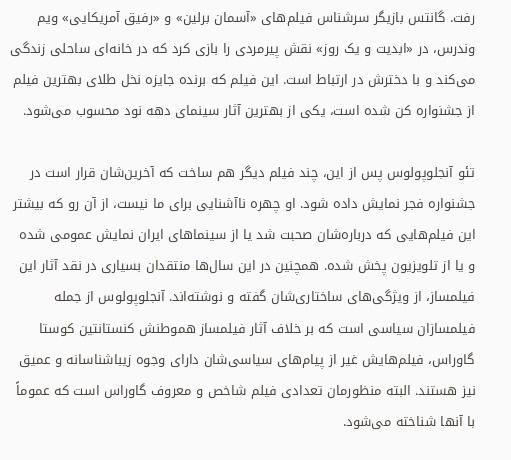رفت. گانتس بازیگر سرشناس فیلم‌های «آسمان برلین» و «رفیق آمریکایی» ویم وندرس، در «ابدیت و یک روز» نقش پیرمردی را بازی کرد که در خانه‌ای ساحلی زندگی می‌کند و با دخترش در ارتباط است. این فیلم که برنده جایزه نخل طلای بهترین فیلم از جشنواره کن شده است، یکی از بهترین آثار سینمای دهه نود محسوب می‌شود.

تئو آنجلوپولوس پس از این، چند فیلم دیگر هم ساخت که آخرین‌شان قرار است در جشنواره فجر نمایش داده شود. او چهره ناآشنایی برای ما نیست، از آن رو که بیشتر این فیلم‌هایی که درباره‌شان صحبت شد یا از سینماهای ایران نمایش عمومی شده و یا از تلویزیون پخش شده. همچنین در این سال‌ها منتقدان بسیاری در نقد آثار این فیلمساز، از ویژگی‌های ساختاری‌شان گفته و نوشته‌اند. آنجلوپولوس از جمله فیلمسازان سیاسی است که بر خلاف آثار فیلمساز هموطنش کنستانتین کوستا گاوراس، فیلم‌هایش غیر از پیام‌های سیاسی‌شان دارای وجوه زیباشناسانه و عمیق نیز هستند. البته منظورمان تعدادی فیلم شاخص و معروف گاوراس است که عموماً با آنها شناخته می‌شود.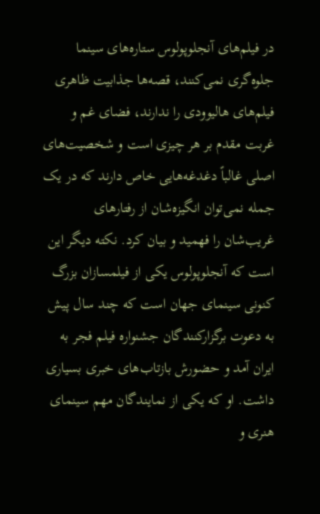در فیلم‌های آنجلوپولوس ستاره‌های سینما جلوه‌گری نمی‌کنند، قصه‌ها جذابیت ظاهری فیلم‌های هالیوودی را ندارند، فضای غم و غربت مقدم بر هر چیزی است و شخصیت‌های اصلی غالباً دغدغه‌هایی خاص دارند که در یک جمله نمی‌توان انگیزه‌شان از رفتارهای غریب‌شان را فهمید و بیان کرد. نکته دیگر این است که آنجلوپولوس یکی از فیلمسازان بزرگ کنونی سینمای جهان است که چند سال پیش به دعوت برگزارکنندگان جشنواره فیلم فجر به ایران آمد و حضورش بازتاب‌های خبری بسیاری داشت. او که یکی از نمایندگان مهم سینمای هنری و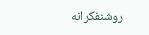روشنفکرانه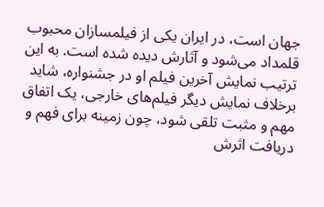جهان است، در ایران یکی از فیلمسازان محبوب قلمداد می‌شود و آثارش دیده شده است. به این ترتیب نمایش آخرین فیلم او در جشنواره، شاید برخلاف نمایش دیگر فیلم‌های خارجی، یک اتفاق مهم و مثبت تلقی شود، چون زمینه برای فهم و دریافت اثرش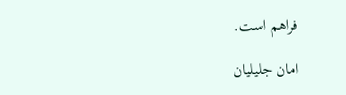فراهم است.

امان جلیلیان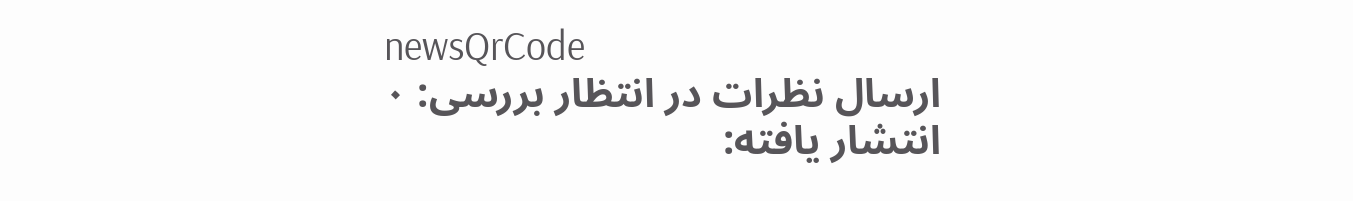newsQrCode
ارسال نظرات در انتظار بررسی: ۰ انتشار یافته: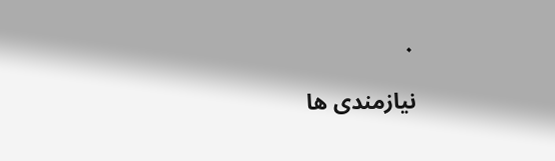۰

نیازمندی ها